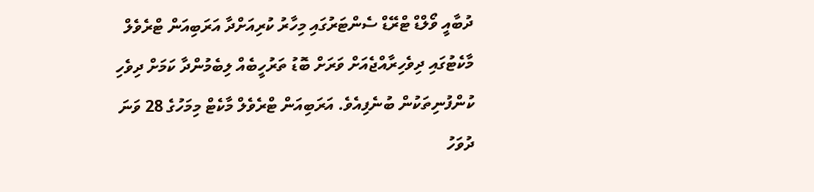ދުބާއީ ވޯލްޑް ޓްރޭޑް ސެންޓަރުގައި މިހާރު ކުރިއަށްދާ އަރަބިއަން ޓްރެވެލް މާކެޓުގައި ދިވެހިރާއްޖެއަށް ވަރަށް ބޮޑު ތަރުހީބެއް ލިބެމުންދާ ކަމަށް ދިވެހި ކުންފުނިތަކުން ބުނެފިއެވެ. އަރަބިއަން ޓްރެވެލް މާކެޓް މިމަހުގެ 28 ވަނަ ދުވަހު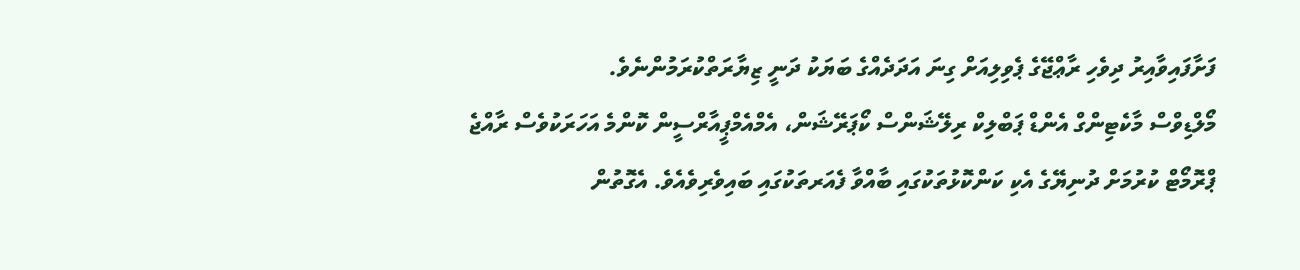ފަށާފައިވާއިރު ދިވެހި ރާޢްޖޭގެ ޕެވިލިއަށް ގިނަ އަދަދެއްގެ ބަޔަކު ދަނީ ޒިޔާރަތްކުރަމުންނެވެ.
މޯލްޑިވްސް މާކެޓިންގް އެންޑް ޕަބްލިކް ރިލޭޝަންސް ކޯޕަރޭޝަން، އެމްއެމްޕީއާރްސީން ކޮންމެ އަހަރަކުވެސް ރާއްޖެ ޕްރޮމޯޓް ކުރުމަށް ދުނިޔޭގެ އެކި ކަންކޮޅުތަކުގައި ބާއްވާ ފެއަރތަކުގައި ބައިވެރިވެއެވެ. އެގޮތުން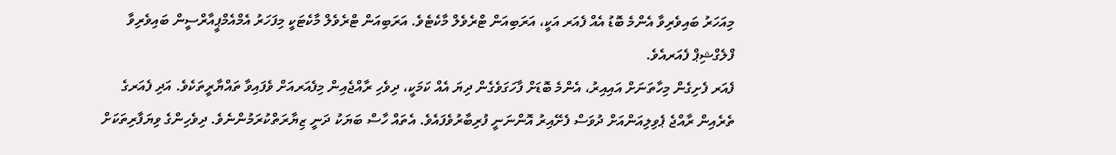މިއަހަރު ބައިވެރިވާ އެންމެ ބޮޑު އެއް ފެއަރ އަކީ، އަރަބިއަން ޓްރެވެލް މާކެޓެވެ. އަރަބިއަން ޓްރެވެލް މާކެޓަކީ މިފަހަރު އެމްއެމްޕީއާރްސީން ބައިވެރިވާ ފްލެގްޝިޕް ފެއަރއެވެ.
ފެއަރ ފެށިގެން މިހާތަނަށް އައިއިރު، އެންމެ ބޮޑަށް ފާހަގަވެގެން ދިޔަ އެއް ކަމަކީ، ދިވެހި ރާއްޖެއިން މިފެއަރއަށް ވެފައިވާ ތައްޔާރީތަކެވެ. އަދި ފެއަރގެ ތެރެއިން ރާއްޖެ ޕެވިލިއަންއަށް ދުވަސް ފެށޭއިރު އޮންނަނީ ފުރިބާރުވެފައެވެ. އެތައް ހާސް ބަޔަކު ދަނީ ޒިޔާރަތްކުރަމުންނެވެ. ދިވެހިންގެ ވިޔަފާރިތަކަށް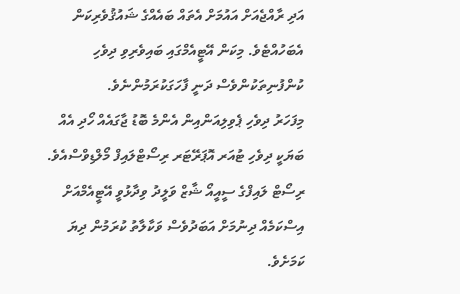އަދި ރާއްޖެއަށް އައުމަށް އެތައް ބައެއްގެ ޝައުޤުވެރިކަން އެބަހުއްޓެވެ. މިކަން އޭޓީއެމްގައި ބައިވެރިވި ދިވެހި ކުންފުނިތަކުންވެސް ދަނީ ފާހަގަކުރަމުންނެވެ.
މިފަހަރު ދިވެހި ޕެވިލިއަންއިން އެންމެ ބޮޑު ޖާގައެއް ހޯދި އެއް ބަޔަކީ ދިވެހި ޓުއަރ އޮޕަރޭޓަރ ރިސޯޓްލައިފް މޯލްޑިވްސްއެވެ. ރިސޯޓް ލައިފްގެ ސީއީއޯ ޝާޒް ވަލީދު ވިދާޅުވީ އޭޓީއެމްއަށް އިސްކަމެއް ދިނުމަށް އަބަދުވެސް ވަކާލާތު ކުރަމުން ދިޔަ ކަމަށެވެ.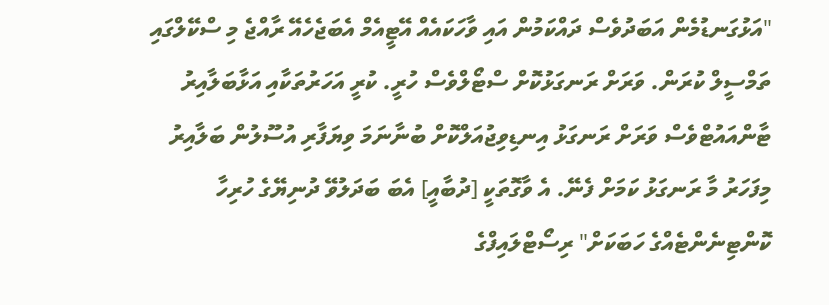"އަޅުގަނޑުމެން އަބަދުވެސް ދައްކަމުން އައި ވާހަކައެއް އޭޓީއެމް އެބަޖެހެއޭ ރާއްޖެ މި ސްކޭލްގައި ތަމްސީލް ކުރަން. ވަރަށް ރަނގަޅުކޮށް ސްޓޯލްވެސް ހުރީ. ކުރީ އަހަރުތަކާއި އަޅާބަލާއިރު ޓާންއައުޓްވެސް ވަރަށް ރަނގަޅު އިނޑިވިޖުއަލްކޮށް ބުނާނަމަ ވިޔަފާރި އުސޫލުން ބަލާއިރު މިފަހަރު މާ ރަނގަޅު ކަމަށް ފެނޭ. އެ ވާގޮތަކީ [ދުބާއީ] އެބަ ބަދަލުވޭ ދުނިޔޭގެ ހުރިހާ ކޮންޓިނެންޓެއްގެ ހަބަކަށް" ރިސޯޓްލައިފްގެ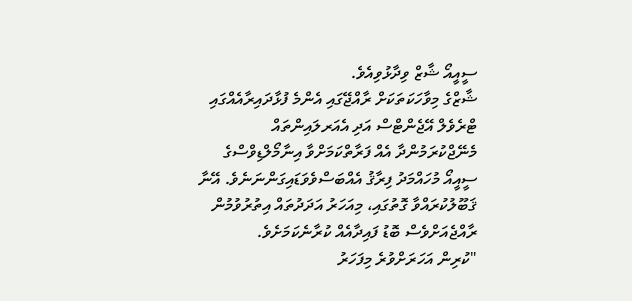ސީއީއޯ ޝާޒް ވިދާޅުވިއެވެ.
ޝާޒްގެ މިވާހަކަތަކަށް ރާއްޖޭގައި އެންމެ ފުޅާދައިރާއެއްގައި ޓްރެވެލް އޭޖެންޓްސް އަދި އެއަރލައިންތައް މެނޭޖްކުރަމުންދާ އެއް ފަރާތްކަމަށްވާ އިނާމޯލްޑިވްސްގެ ސީއީއޯ މުހައްމަދު ފިރާޤު އެއްބަސްވެވަޑައިގަންނަނެވެ. އޭނާ ޤަބޫލުކުރައްވާ ގޮތުގައި، މިއަހަރު އަދަދުތައް އިތުރުވުމުން ރާއްޖެއަށްވެސް ބޮޑު ފައިދާއެއް ކުރާނެކަމަށެވެ.
"ކުރިން އަހަރަށްވުރެ މިފަހަރު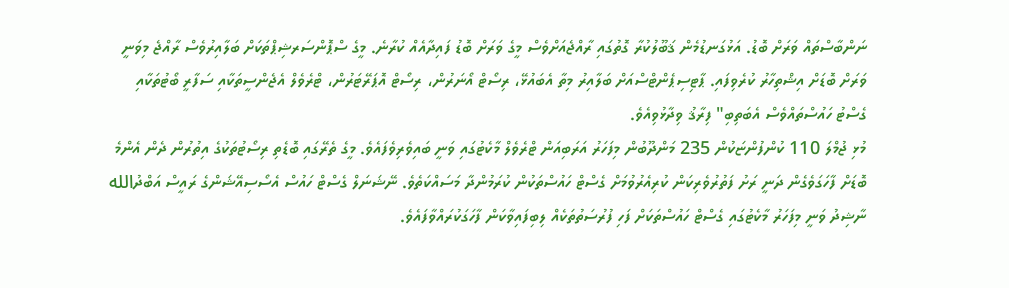ނަންބާސްތައް ވަރަށް ބޮޑު. އަޅުގަނޑުމެން ޤަބޫލުކުރާ ގޮތުގައި ރާއްޖެއަށްވެސް މީގެ ވަރަށް ބޮޑު ފައިދާއެއް ކުރާނެ. މީގެ ސްޕޮންސަރޝިޕްތަކަށް ބަލާއިރުވެސް ރާއްޖެ މިވަނީ ވަރަށް ބޮޑަށް އިޝްތިހާރު ކުރެވިފައި. ޕާޓިސިޕެންޓްސްއަށް ބަލާއިރު މިތާ އެބައުޅޭ، ރިސޯޓް އޯނަރުން، ރިސޯޓް އޮޕަރޭޓަރުން، ޓްރެވެލް އެޖެންސީތަކާއި ސަފާރީ ބޯޓުތަކާއި ގެސްޓު ހައުސްތައްވެސް އެބަތިބި" ފިރާޤު ވިދާޅުވިއެވެ.
މުޅި ޖުމްލަ 110 ކުންފުންޏަކުން 235 މަންދޫބުން މިފަހަރު އަރަބިއަން ޓްރެވެލް މާކެޓުގައި ވަނީ ބައިވެރިވެފައެވެ. މީގެ ތެރޭގައި ބޮޑެތި ރިސޯޓުތަކުގެ އިތުރުން ދެން އެންމެ ބޮޑަށް ފާހަގަވެގެން ދަނީ ރަށު ފަތުރުވެރިކަން ކުރިއެރުވުމަށް ގެސްޓް ހައުސްތަކުން ކުރަމުންދާ މަސައްކަތެވެ. ނޭޝަނަލް ގެސްޓް ހައުސް އެސޯސިއޭޝަންގެ ރައީސް އަބްދުالله ނާޝިދު ވަނީ މިފަހަރު މާކެޓުގައި ގެސްޓް ހައުސްތަކަށް ފަހި ފުރުސަތުތަކެއް ލިބިފައިވާކަން ފާހަގަކުރައްވާފައެވެ.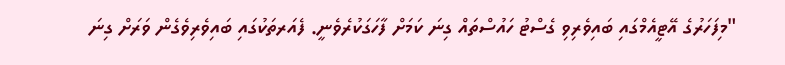"މިފަހަރުގެ އޭޓީއެމްގައި ބައިވެރިވި ގެސްޓު ހައުސްތައް ގިނަ ކަމަށް ފާހަގަކުރެވެނީ. ފެއަރތަކުގައި ބައިވެރިވެގެން ވަރަށް ގިނަ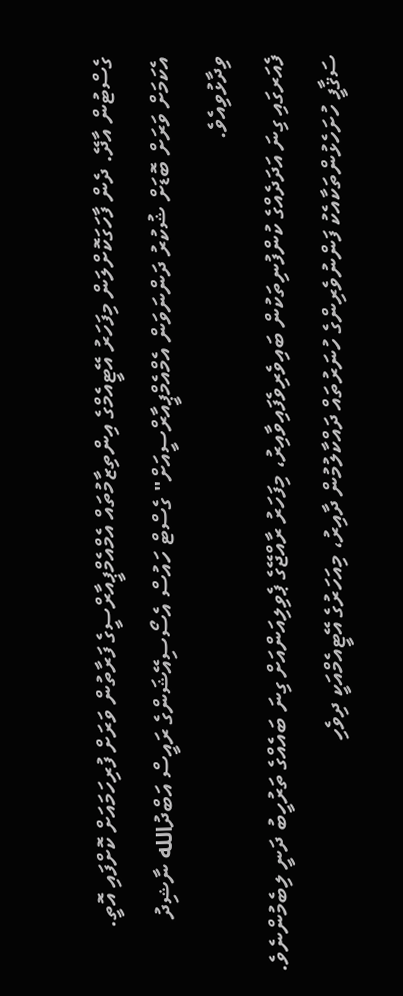ގެސްޓުން އާދޭ. ދެން ފާހަގަކޮށްލަން މިފަހަރު އޭޓީއެމްގެ އިންތިޒާމުތައް އެމްއެމްޕީއާރްސީގެ ފަރާތުން ވަރަށް ފުރިހަމައަށް ކޮށްފައި އޮތީ. އެކަމަށް ވަރަށް ބޮޑަށް ޝުކުރު ދަންނަވަން އެމްއެމްޕީއާރްސީއަށް" ގެސްޓް ހައުސް އެސޯސިއޭޝަންގެ ރައީސް އަބްދުالله ނާޝިދު ވިދާޅުވިއެވެ.
ފެއަރގައި ގިނަ އަދަދެއްގެ ކުންފުނިތަކުން ބައިވެރިވެފައިވާއިރު، މިފަހަރު ރާއްޖޭގެ ޕެވިލިއަންއަށް ގިނަ ބައެއްގެ ތަރުހީބު ދަނީ ލިބެމުންނެވެ. ސަޤާފީ ހުށަހެޅުންތަކާއެކު ފަންނުވެރިންގެ ހުނަރުތައް ދައްކާލުމުން ދާއިރު، މިއަހަރުގެ އޭޓީއެމްއަކީ ދިވެހި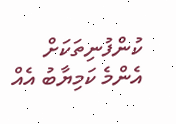ކުންފުނިތަކަށް އެންމެ ކަމިޔާބު އެއް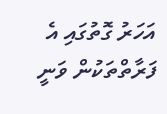އަހަރު ގޮތުގައި އެ ފަރާތްތަކުން ވަނީ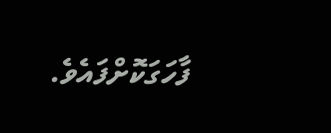ފާހަގަކޮށްފައެވެ.